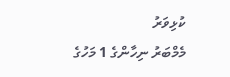ކުޅިވަރު
މެމްބަރު ނިހާންގެ 1 މަހުގެ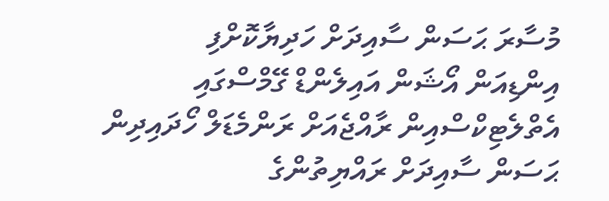މުސާރަ ޙަސަން ސާއިދަށް ހަދިޔާކޮށްފި
އިންޑިއަން އޯޝަން އައިލެންޑް ގޭމްސްގައި އެތްލެޓިކްސްއިން ރާއްޖެއަށް ރަންމެޑަލް ހޯދައިދިން ޙަސަން ސާއިދަށް ރައްޔިތުންގެ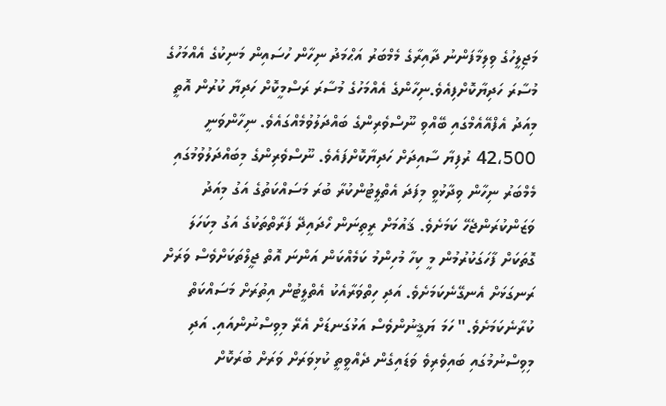މަޖިލީހުގެ ވިލިމާފަންނު ދާއިރާގެ މެމްބަރު އަޙްމަދު ނިހާން ހުސައިން މަނިކުގެ އެއްމަހުގެ މުސާރަ ހަދިޔާކޮށްފިއެވެ.ނިހާންގެ އެއްމަހުގެ މުސާރަ ރަސްމީކޮށް ހަދިޔާ ކުރުން އޮތީ މިއަދު އެފްއޭއެމްގައި ބޭއްވި ނޫސްވެރިންގެ ބައްދަލުވުމެއްގައެވެ. ނިހާންވަނީ 42،500 ރުފިޔާ ސާއިދަށް ހަދިޔާކޮށްފައެވެ. ނޫސްވެރިންގެ މިބައްދަލުވުމުގައި މެމްބަރު ނިހާން ވިދާޅުވީ މިފަދަ އެތްލީޓުންކުރާ ބުރަ މަސައްކަތުގެ އަގު މިއަދު ވަޒަންކުރަންޖެހޭ ކަމަށެވެ. ޤައުމަށް ރީތިނަން ހޯދައިދޭ ފަރާތްތަކުގެ އަގު މިކަހަލަ ގޮތަކަށް ފާހަގަކުރުމުން މީ ކިހާ މުހިންމު ކަމެއްކަން އަންނަ އޮތް ޖީލްތަކަށްވެސް ވަރަށް ރަނގަޅަށް އެނގޭނެކަމަށެވެ. އަދި ހިތްވަރާއެކު އެތްލީޓުން އިތުރަށް މަސައްކަތް ކުރާނެކަމަށެވެ." ހަމަ ޔަޤީނުންވެސް އަޅުގަނޑަށް އެރޭ މިވިސްނުންއައި. އަދި މިވިސްނުމުގައި ބައިވެރިވެ ވަޑައިގެން ދެއްވީތީ ކުޅިވަރަށް ވަރަށް ބުރަކޮށް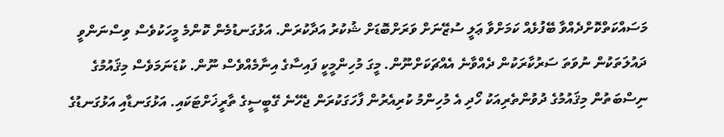މަސައްކަތްކޮށްދެއްވާ ބޭފުޅެއް ކަމަށްވާ ޢަލީ ސުޒޭނަށް ވަރަށްބޮޑަށް ޝުކުރު އަދާކުރަން. އަޅުގަނޑުމެން ކޮންމެ މީހަކުވެސް ވިސްނަންވީ ދައުލަތަކުން ނުވަތަ ސަރުކާރަކުން ދެއްވާނެ އެއްޗަކަށްނޫން. މީގަ މުހިންމީކީ ފައިސާގެ އިނާމެއްވެސް ނޫން. ކުޑަނަމަވެސް މިޤައުމުގެ ނިސްބަތުން މިޤައުމުގެ ދުވުންތެރިއަކު ހޯދި އެ މުހިންމު ކުރިއެރުން ފާހަގަކުރަން ޖެހޭނެ ގޭބީސީގެ ތާރީޚަށްޓަކައި. އަޅުގަނޑާއި އަޅުގަނޑުގެ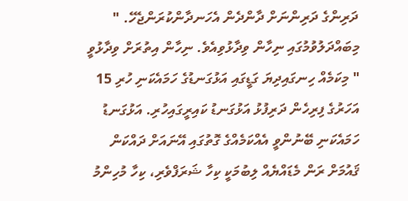ދަރިންގެ ދަރިންނަށް ދާންދެން އެހަނދާންކުރަންޖެހޭ. " މިބައްދަލުވުމުގައި ނިހާން ވިދާޅުވިއެވެ. ނިހާން އިތުރަށް ވިދާޅުވީ " މިކަމެއް ހިނގައިދިޔަ ގަޑީގައި އަޅުގަނޑުގެ ހަމައެކަނި ހުރި 15 އަހަރުގެ ފިރިހެން ދަރިފުޅު އަޅުގަނޑު ކައިރީގައިހުރި. އަޅުގަނޑު ހަމައެކަނި ބޭނުންވީ އެއްކަމެއްގެ ގޮތުގައި އޭނައަށް ދައްކަން ޤައުމަށް ރަން މެޑައްޔެއް ލިބުމަކީ ކިހާ ޝަރަފްވެރި، ކިހާ މުހިންމު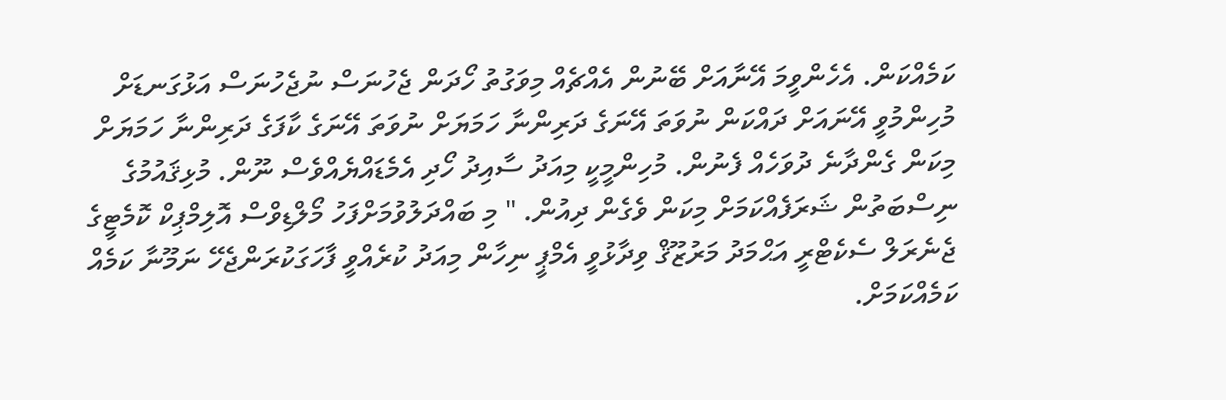ކަމެއްކަން. އެހެންވީމަ އޭނާއަށް ބޭނުން އެއްޗެއް މިވަގުތު ހޯދަން ޖެހުނަސް ނުޖެހުނަސް އަޅުގަނޑަށް މުހިންމުވީ އޭނައަށް ދައްކަން ނުވަތަ އޭނަގެ ދަރިންނާ ހަމަޔަށް ނުވަތަ އޭނަގެ ކާފަގެ ދަރިންނާ ހަމަޔަށް މިކަން ގެންދާނެ ދުވަހެއް ފެނުން. މުހިންމީކީ މިއަދު ސާއިދު ހޯދި އެމެޑައްޔެއްވެސް ނޫން. މުޅިޤައުމުގެ ނިސްބަތުން ޝަރަފެއްކަމަށް މިކަން ވެގެން ދިއުން. " މި ބައްދަލުވުމަށްފަހު މޯލްޑިވްސް އޮލިމްޕިކް ކޮމެޓީގެ ޖެނެރަލް ސެކެޓްރީ އަޙްމަދު މަރުޒޫޤް ވިދާޅުވީ އެމްޕީ ނިހާން މިއަދު ކުރެއްވީ ފާހަގަކުރަންޖެހޭ ނަމޫނާ ކަމެއް ކަމެއްކަމަށް.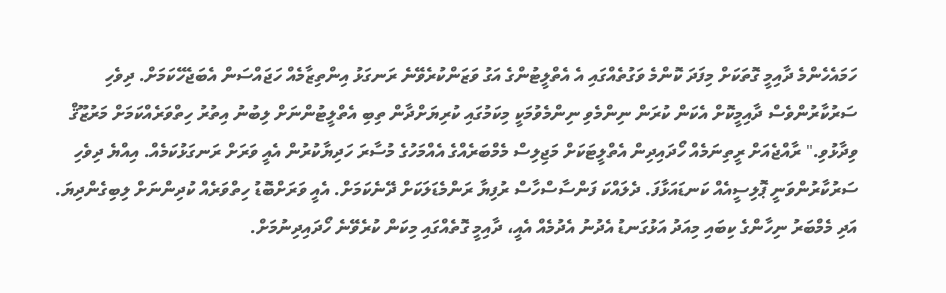ހަމައެހެންމެ ދާއިމީ ގޮތަކަށް މިފަދަ ކޮންމެ ވަގުތެއްގައި އެ އެތްލީޓުންގެ އަގު ވަޒަންކުރެވޭނެ ރަނގަޅު އިންތިޒާމެއް ހަޖައްސަން އެބަޖެހޭކަމަށް. ދިވެހި ސަރުކާރުންވެސް ދާއިމީކޮށް އެކަން ކުރަން ނިންމެވި ނިންމެވުމަކީ މިކަމުގައި ކުރިޔަށްދާން ތިބި އެތްލީޓުންނަށް ލިބުނު އިތުރު ހިތްވަރެއްކަމަށް މަރުޒޫޤް ވިދާޅުވި." ރާއްޖެއަށް ރީތިނަމެއް ހޯދައިދިން އެތްލީޓަކަށް މަޖިލިސް މެމްބަރެއްގެ އެއްމަހުގެ މުސާރަ ހަދިޔާކުރުން އެއީ ވަރަށް ރަނގަޅުކަމެއް. އިއްޔެ ދިވެހި ސަރުކާރުންވަނީ ޕޮލިސީއެއް ކަނޑައަޅާފަ. ދެލައްކަ ފަންސާސްހާސް ރުފިޔާ ރަންމެޑަލަކަށް ދޭނެކަމަށް. އެއީ ވަރަށްބޮޑު ހިތްވަރެއް ކުދިންނަށް ލިބިގެންދިޔަ. އަދި މެމްބަރު ނިހާންގެ ކިބައި މިއަދު އަޅުގަނޑު އެދުނު އެދުމެއް އެއީ، ދާއިމީ ގޮތެއްގައި މިކަން ކުރެވޭނެ ހޯދައިދިނުމަށް.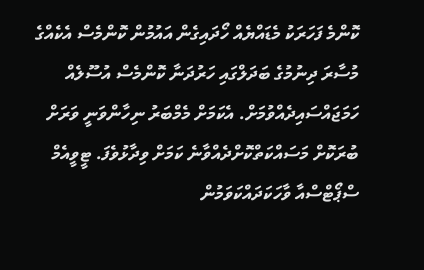ކޮންމެ ފަހަރަކު މެޑައްޔެއް ހޯދައިގެން އައުމުން ކޮންމެސް އެކެއްގެ މުސާރަ ދިނުމުގެ ބަދަލްގައި ހަރުދަނާ ކޮންމެސް އުސޫލެއް ހަމަޖައްސައިދެއްވުމަށް. އެކަމަށް މެމްބަރު ނިހާންވަނީ ވަރަށް ބުރަކޮށް މަސައްކަތްކޮށްދެއްވާނެ ކަމަށް ވިދާޅުވެފަ. ޓީވީއެމް ސްޕޯޓްސްއާ ވާހަކަދައްކަވަމުން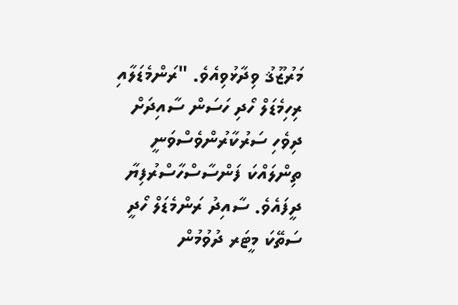މަރުޒޫޤު ވިދާޅުވިއެވެ. "ރަންމެޑަލާއި ރިހިމެޑަލް ހޯދި ހަސަން ސާއިދަށް ދިވެހި ސަރުކާރުންވެސްވަނީ ތިންލައްކަ ފަންސާސްހާސްރުފިޔާ ދީފައެވެ. ސާއިދު ރަންމެޑަލް ހޯދީ ސަތޭކަ މީޓަރ ދުވުމުން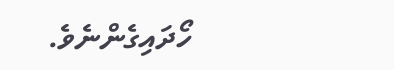ހޯދައިގެންނެވެ.